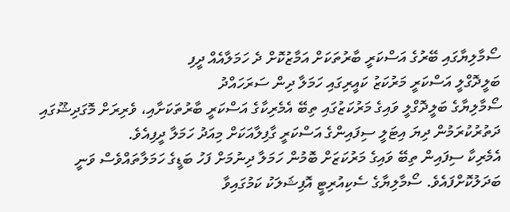ސޯމާލިޔާގައި ބޭރުގެ އަސްކަރީ ބާރުތަކަށް އަމާޒުކޮށް ދެ ހަމަލާއެއް ދީފި
ބަލީދޮގްލީ އަސްކަރީ މަރުކަޒު ކައީރިގައި ހަމަލާ ދިން ސަރަހައްދު
ސޯމާލިޔާގެ ބަލީދޮގްލީ ވައިގެ މަރުކަޒުގައި ތިބޭ އެމެރިކާގެ އަސްކަރީ ބާރުތަކަށާއި، ވެރިރަށް މޮގަދިޝޫގައި ދަތުރުކުރަމުން ދިޔަ އިޓަލީ ސިފައިންގެ އަސްކަރީ ގާފިލާއަކަށް މިއަދު ހަމަލާ ދީފިއެވެ.
އެމެރިކާ ސިފައިން ތިބޭ ވައިގެ މަރުކަޒަށް ބޮމުން ހަމަލާ ދިނުމަށް ފަހު ބަޑީގެ ހަމަލާތައްވެސް ވަނީ ބަދަލުކޮށްފައެވެ. ސޯމާލިޔާގެ ސެކިއުރިޓީ އޮފިޝަލަކު ކަމުގައިވާ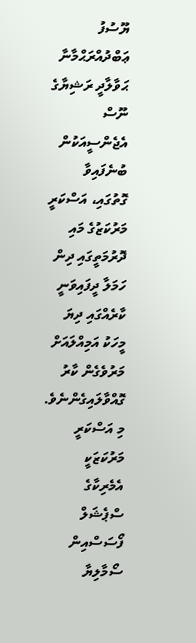ޔޫސުފު ޢަބްދުއްރަޙްމާނާ ޙަވާލާދީ ރަޝިޔާގެ ނޫސް އެޖެންސީއަކުން ބުނެފައިވާ ގޮތުގައި، އަސްކަރީ މަރުކަޒުގެ މައި ދޮރުމަތީގައި ދިން ހަމަލާ ދީފައިވަނީ ކާރެއްގައި ދިޔަ މީހަކު އަމިއްލައަށް މަރުވެގެން ކާރު ގޮއްވާލައިގެންނެވެ. މި އަސްކަރީ މަރުކަޒަކީ އެމެރިކާގެ ސްޕެޝަލް ފޯސަސްއިން ސޯމާލިޔާ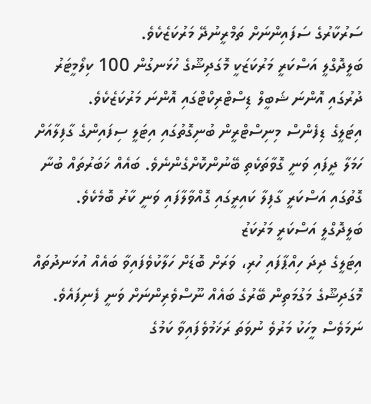ސަރުކާރުގެ ސަފައިންނަށް ތަމްރީނުދޭ މަރުކަޒެކެވެ.
ބަލީދޮގްލީ އަސްކަރީ މަރުކަޒަކީ މޮގަދިޝޫގެ ހުޅަނގުން 100 ކިލޯމީޓަރު ދުރުގައި އޮންނަ ޝަބީލް ޑިސްޓްރިކްޓްގައި އޮންނަ މަރުކަޒެކެވެ.
އިޓަލީގެ ޑިފެންސް މިނިސްޓްރީން ބުނިގޮތުގައި އިޓަލީ ސިފައިންގެ ގާފިލާއަށް ހަމަލާ ދީފައި ވަނީ ގޮވާތަކެތި ބޭނުންކޮށްގެންނެވެ. ބައެއް ޚަބަރުތައް ބުނާ ގޮތުގައި އަސްކަރީ ގާފިލާ ކައިރީގައި ގޮއްވާލާފައި ވަނީ ކާރު ބޮމެކެވެ.
ބަލީދޮގްލީ އަސްކަރީ މަރުކަޒު
އިޓަލީގެ ދިދަ ހިއްޕާފައި ހުރި، ވަރަށް ބޮޑަށް ހަލާކުވެފައިވާ ބައެއް އުޅަނދުތައް މޮގަދިޝޫގެ މަގުމަތިން ބޭރުގެ ބައެއް ނޫސްވެރިންނަށް ވަނީ ފެނިފައެވެ. ނަމަވެސް މީހަކު މަރުވެ ނުވަތަ ރަޚަމުވެފައިވާ ކަމުގެ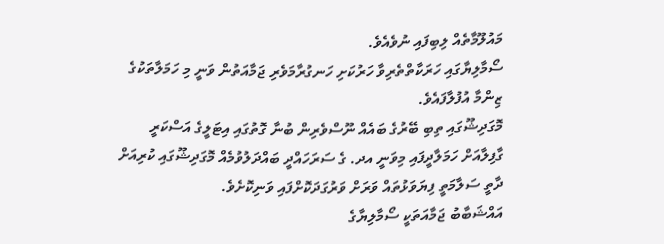މައުލޫމާތެއް ލިބިފައި ނުވެއެވެ.
ސޯމާލިޔާގައި ހަރަކާތްތެރިވާ ހަރުކަށި ހަނގުރާމަވެރި ޖަމާއަތުން ވަނީ މި ހަމަލާތަކުގެ ޒިންމާ އުފުލާފައެވެ.
މޮގަދިޝޫގައި ތިބި ބޭރުގެ ބައެއް ނޫސްވެރިން ބުނާ ގޮތުގައި އިޓަލީގެ އަސްކަރީ ގާފިލާއަށް ހަމަލާދީފައި މިވަނީ އދ. ގެ ސަރަހައްދީ ބައްދަލުވުމެއް މޮގަދިޝޫގައި ކުރިއަށް ދާތީ ސަލާމަތީ ފިޔަވަޅުތައް ވަރަށް ވަރުގަދަކޮށްފައި ވަނިކޮށެވެ.
އައްޝަބާބު ޖަމާއަތަކީ ސޯމާލިޔާގެ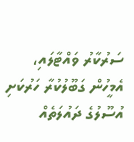ސަރުކާރު ވައްޓާލައި، އެމީހުން ގަބޫލުކުރާ ހަރުކަށި އުސޫލުގެ ދައުލަތެއް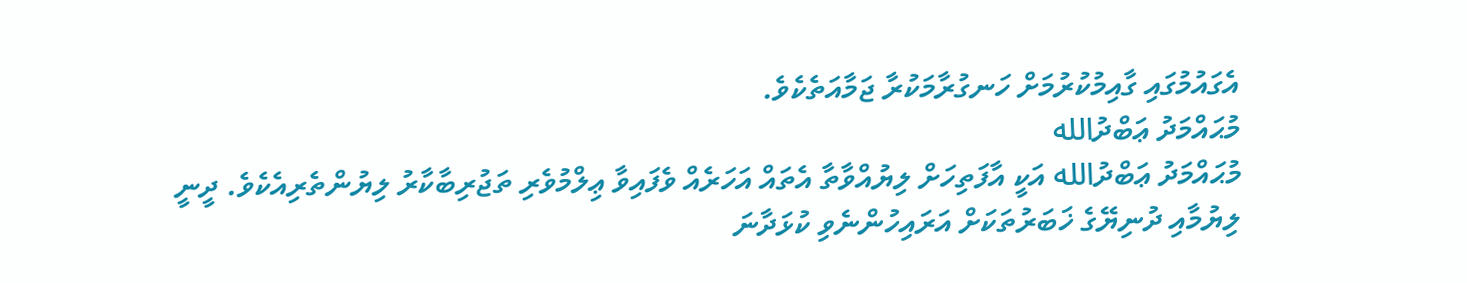އެގައުމުގައި ގާއިމުކުރުމަށް ހަނގުރާމަކުރާ ޖަމާއަތެކެވެ.
މުޙައްމަދު ޢަބްދުالله
މުޙައްމަދު ޢަބްދުالله އަކީ އާފަތިހަށް ލިޔުއްވާތާ އެތައް އަހަރެއް ވެފައިވާ ޢިލްމުވެރި ތަޖުރިބާކާރު ލިޔުންތެރިއެކެވެ. ދީނީ ލިޔުމާއި ދުނިޔޭގެ ޚަބަރުތަކަށް އަރައިހުންނެވި ކުޅަދާނަ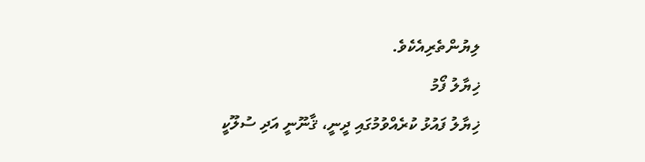ލިޔުންތެރިއެކެވެ.
ޚިޔާލު ފޯމު
ޚިޔާލު ފައުޅު ކުރެއްވުމުގައި ދީނީ، ޤާނޫނީ އަދި ސުލޫކީ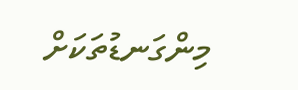މިންގަނޑުތަކަށް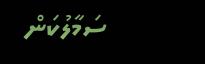ސަމާލުކަން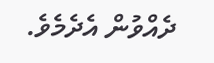ދެއްވުން އެދެމެވެ.